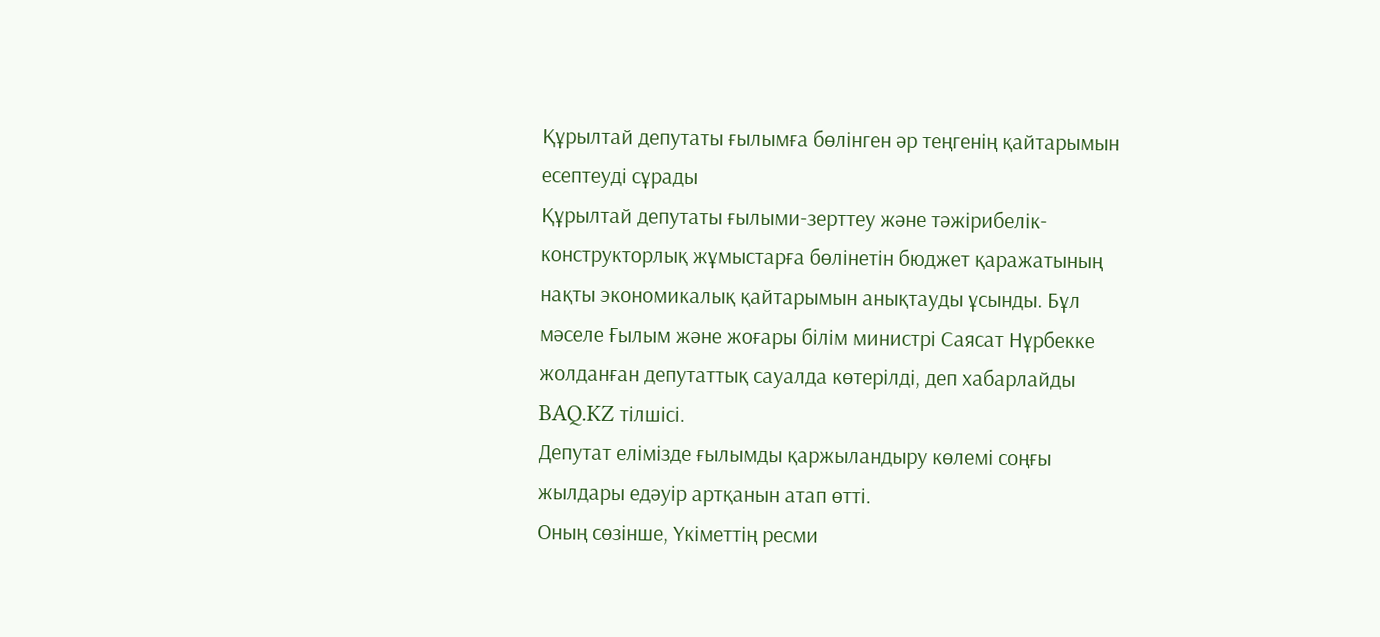Құрылтай депутаты ғылымға бөлінген әр теңгенің қайтарымын есептеуді сұрады
Құрылтай депутаты ғылыми-зерттеу және тәжірибелік-конструкторлық жұмыстарға бөлінетін бюджет қаражатының нақты экономикалық қайтарымын анықтауды ұсынды. Бұл мәселе Ғылым және жоғары білім министрі Саясат Нұрбекке жолданған депутаттық сауалда көтерілді, деп хабарлайды BAQ.KZ тілшісі.
Депутат елімізде ғылымды қаржыландыру көлемі соңғы жылдары едәуір артқанын атап өтті.
Оның сөзінше, Үкіметтің ресми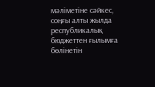мәліметіне сәйкес, соңғы алты жылда республикалық бюджеттен ғылымға бөлінетін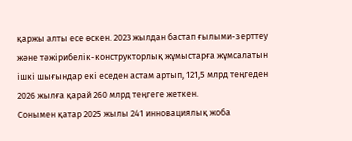қаржы алты есе өскен. 2023 жылдан бастап ғылыми-зерттеу және тәжірибелік-конструкторлық жұмыстарға жұмсалатын ішкі шығындар екі еседен астам артып, 121,5 млрд теңгеден 2026 жылға қарай 260 млрд теңгеге жеткен.
Сонымен қатар 2025 жылы 241 инновациялық жоба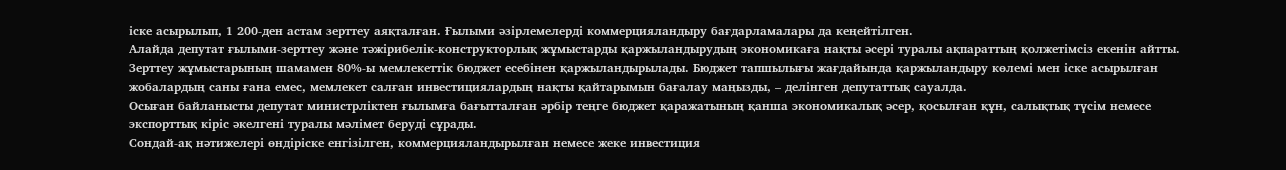іске асырылып, 1 200-ден астам зерттеу аяқталған. Ғылыми әзірлемелерді коммерцияландыру бағдарламалары да кеңейтілген.
Алайда депутат ғылыми-зерттеу және тәжірибелік-конструкторлық жұмыстарды қаржыландырудың экономикаға нақты әсері туралы ақпараттың қолжетімсіз екенін айтты.
Зерттеу жұмыстарының шамамен 80%-ы мемлекеттік бюджет есебінен қаржыландырылады. Бюджет тапшылығы жағдайында қаржыландыру көлемі мен іске асырылған жобалардың саны ғана емес, мемлекет салған инвестициялардың нақты қайтарымын бағалау маңызды, – делінген депутаттық сауалда.
Осыған байланысты депутат министрліктен ғылымға бағытталған әрбір теңге бюджет қаражатының қанша экономикалық әсер, қосылған құн, салықтық түсім немесе экспорттық кіріс әкелгені туралы мәлімет беруді сұрады.
Сондай-ақ нәтижелері өндіріске енгізілген, коммерцияландырылған немесе жеке инвестиция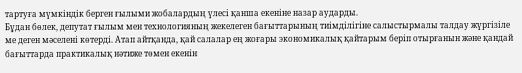тартуға мүмкіндік берген ғылыми жобалардың үлесі қанша екеніне назар аударды.
Бұдан бөлек, депутат ғылым мен технологияның жекелеген бағыттарының тиімділігіне салыстырмалы талдау жүргізіле ме деген мәселені көтерді. Атап айтқанда, қай салалар ең жоғары экономикалық қайтарым беріп отырғанын және қандай бағыттарда практикалық нәтиже төмен екенін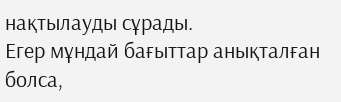нақтылауды сұрады.
Егер мұндай бағыттар анықталған болса,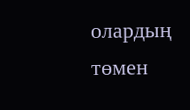олардың төмен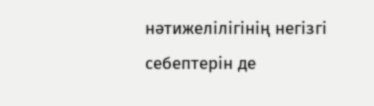нәтижелілігінің негізгі себептерін де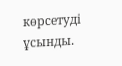көрсетуді ұсынды.